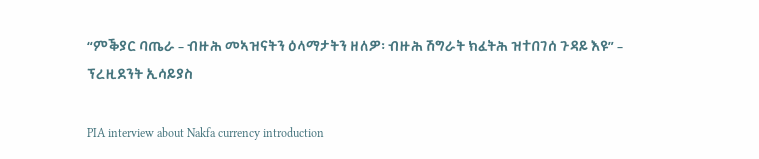“ምቕያር ባጤራ – ብዙሕ መኣዝናትን ዕላማታትን ዘለዎ፡ ብዙሕ ሽግራት ክፈትሕ ዝተበገሰ ጉዳይ እዩ” – ፕረዚደንት ኢሳይያስ

PIA interview about Nakfa currency introduction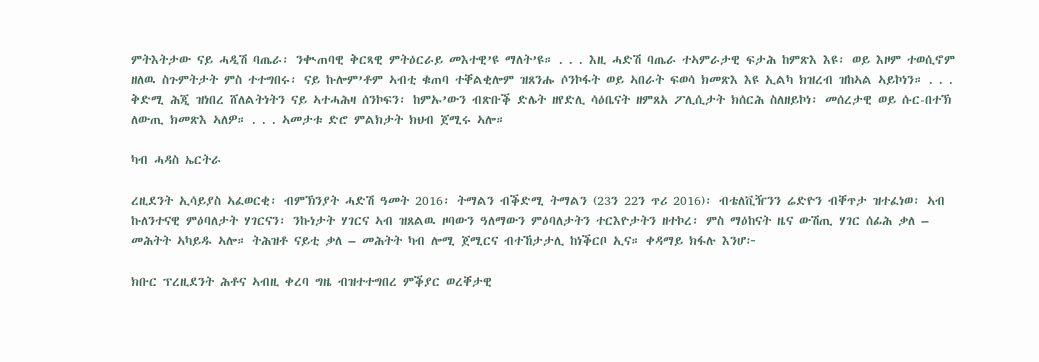ምትእትታው ናይ ሓዲሽ ባጤራ፡ ንቊጠባዊ ቅርጻዊ ምትዕርራይ መእተዊ’ዩ ማለት’ዩ። . . . እዚ ሓድሽ ባጤራ ተኣምራታዊ ፍታሕ ከምጽእ እዩ፡ ወይ እዞም ተወሲኖም ዘለዉ ስጉምትታት ምስ ተተግበሩ፡ ናይ ኩሎም’ቶም ኣብቲ ቁጠባ ተቐልቂሎም ዝጸንሑ ሶንኮፋት ወይ ኣበራት ፍወሳ ክመጽእ እዩ ኢልካ ክዝረብ ዝከኣል ኣይኮነን። . . . ቅድሚ ሕጂ ዝነበረ ሸለልትነትን ናይ ኣተሓሕዛ ሰንኮፍን፡ ከምኡ’ውን ብጽቡቕ ድሌት ዘየድሊ ሳዕቤናት ዘምጸአ ፖሊሲታት ክሰርሕ ስለዘይኮነ፡ መሰረታዊ ወይ ሱር-በተኽ ለውጢ ክመጽእ ኣለዎ። . . . ኣመታቱ ድሮ ምልክታት ክህብ ጀሚሩ ኣሎ።

ካብ ሓዳስ ኤርትራ

ረዚደንት ኢሳይያስ ኣፈወርቂ፡ ብምኽንያት ሓድሽ ዓመት 2016፡ ትማልን ብቕድሚ ትማልን (23ን 22ን ጥሪ 2016)፡ ብቴለቪዥንን ሬድዮን ብቐጥታ ዝተፈነወ፡ ኣብ ኩለንተናዊ ምዕባለታት ሃገርናን፡ ንኩነታት ሃገርና ኣብ ዝጸልዉ ዞባውን ዓለማውን ምዕባለታትን ተርእዮታትን ዘተኮረ፡ ምስ ማዕከናት ዜና ውሽጢ ሃገር ሰፊሕ ቃለ – መሕትት ኣካይዱ ኣሎ። ትሕዝቶ ናይቲ ቃለ – መሕትት ካብ ሎሚ ጀሚርና ብተኸታታሊ ከነቕርቦ ኢና። ቀዳማይ ክፋሉ እንሆ፦

ክቡር ፕረዚደንት ሕቶና ኣብዚ ቀረባ ግዜ ብዝተተግበረ ምቕያር ወረቐታዊ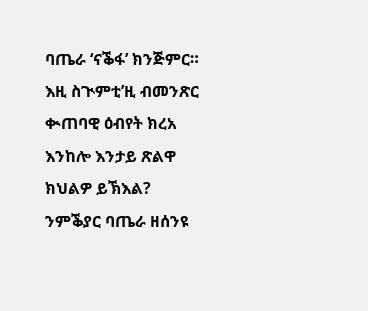ባጤራ ‘ናቕፋ’ ክንጅምር። እዚ ስጒምቲ’ዚ ብመንጽር ቊጠባዊ ዕብየት ክረአ እንከሎ እንታይ ጽልዋ ክህልዎ ይኽእል? ንምቕያር ባጤራ ዘሰንዩ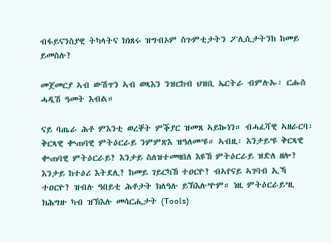ብፋይናንስያዊ ትካላትና ክነጸሩ ዝግብኦም ስጉምቲታትን ፖሊሲታትንከ ከመይ ይመስሉ?

መጀመርያ ኣብ ውሽጥን ኣብ ወጻእን ንዝርከብ ህዝቢ ኤርትራ ብምሉኡ፡ ርሑስ ሓዲሽ ዓመት እብል።

ናይ ባጤራ ሕቶ ምእንቲ ወረቐት ምቕያር ዝመጸ ኣይኰነን። ብሓፈሻዊ ኣዘራርባ፡ ቅርጻዊ ቊጠባዊ ምትዕርራይ ንምምጽእ ዝዓለመ’ዩ። ኣብዚ፡ እንታይ’ዩ ቅርጻዊ ቊጠባዊ ምትዕርራይ? እንታይ ስለዝተመዛበለ እዩኸ ምትዕርራይ ዝድለ ዘሎ? እንታይ ከተዕሪ እትደሊ? ከመይ ገይርካኸ ተዐርዮ? ብኣየናይ ኣገባብ ኢኻ ተዐርዮ? ዝብሉ ዓበይቲ ሕቶታት ክለዓሉ ይኽእሉ’ዮም። ነዚ ምትዕርራይ’ዚ ክሕግዙ ካብ ዝኽእሉ መሳርሒታት (Tools)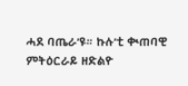ሓደ ባጤራ’ዩ። ኩሉ’ቲ ቊጠባዊ ምትዕርራይ ዘድልዮ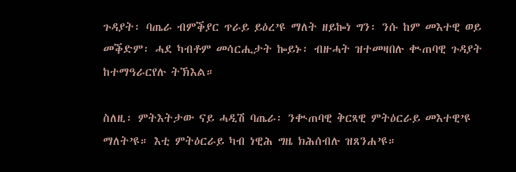ጉዳያት፡ ባጤራ ብምቕያር ጥራይ ይዕረ’ዩ ማለት ዘይኰነ ግን፡ ንሱ ከም መእተዊ ወይ መቕድም፡ ሓደ ካብቶም መሳርሒታት ኰይኑ፡ ብዙሓት ዝተመዛበሉ ቊጠባዊ ጉዳያት ከተማዓራርየሉ ትኽእል።

ስለዚ፡ ምትእትታው ናይ ሓዲሽ ባጤራ፡ ንቊጠባዊ ቅርጻዊ ምትዕርራይ መእተዊ’ዩ ማለት’ዩ። እቲ ምትዕርራይ ካብ ነዊሕ ግዜ ክሕሰብሉ ዝጸንሐ’ዩ።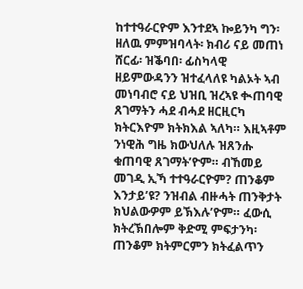ከተተዓራርዮም እንተደኣ ኰይንካ ግን፡ ዘለዉ ምምዝባላት፡ ክብሪ ናይ መጠነ ሸርፊ፡ ዝቕባበ፡ ፊስካላዊ ዘይምውዳንን ዝተፈላለዩ ካልኦት ኣብ መነባብሮ ናይ ህዝቢ ዝረኣዩ ቊጠባዊ ጸገማትን ሓደ ብሓደ ዘርዚርካ ክትርእዮም ክትክእል ኣለካ። እዚኣቶም ንነዊሕ ግዜ ክውህለሉ ዝጸንሑ ቁጠባዊ ጸገማት’ዮም። ብኸመይ መገዲ ኢኻ ተተዓራርዮም? ጠንቆም እንታይ’ዩ? ንዝብል ብዙሓት ጠንቅታት ክህልውዎም ይኽእሉ’ዮም። ፈውሲ ክትረኽበሎም ቅድሚ ምፍታንካ፡ ጠንቆም ክትምርምን ክትፈልጥን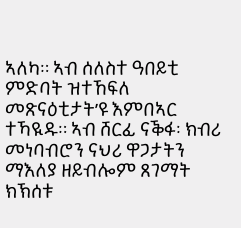ኣለካ። ኣብ ሰለስተ ዓበይቲ ምድባት ዝተኸፍለ መጽናዕቲታት’ዩ እምበኣር ተኻዪዱ። ኣብ ሸርፊ ናቕፋ፡ ክብሪ መነባብሮን ናህሪ ዋጋታትን ማእለያ ዘይብሎም ጸገማት ክኽሰቱ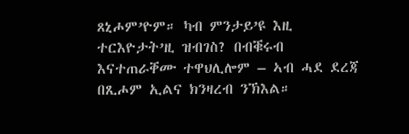ጸኒሖም’ዮም። ካብ ምንታይ’ዩ እዚ ተርእዮታት’ዚ ዝብገስ? በብቑሩብ እናተጠራቐሙ ተዋህሊሎም – ኣብ ሓደ ደረጃ በጺሖም ኢልና ክንዛረብ ንኽእል።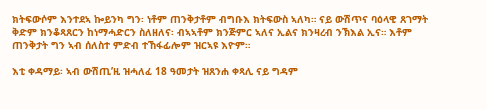ክትፍውሶም እንተደኣ ኰይንካ ግን፡ ነቶም ጠንቅታቶም ብግቡእ ክትፍውስ ኣለካ። ናይ ውሽጥና ባዕላዊ ጸገማት ቅድም ክንቆጻጸርን ከነማሓድርን ስለዘለና፡ ብኣኣቶም ክንጅምር ኣለና ኢልና ክንዛረብ ንኽእል ኢና። እቶም ጠንቅታት ግን ኣብ ሰለስተ ምድብ ተኸፋፊሎም ዝርኣዩ እዮም።

እቲ ቀዳማይ፡ ኣብ ውሽጢ’ዚ ዝሓለፈ 18 ዓመታት ዝጸንሐ ቀጻሊ ናይ ግዳም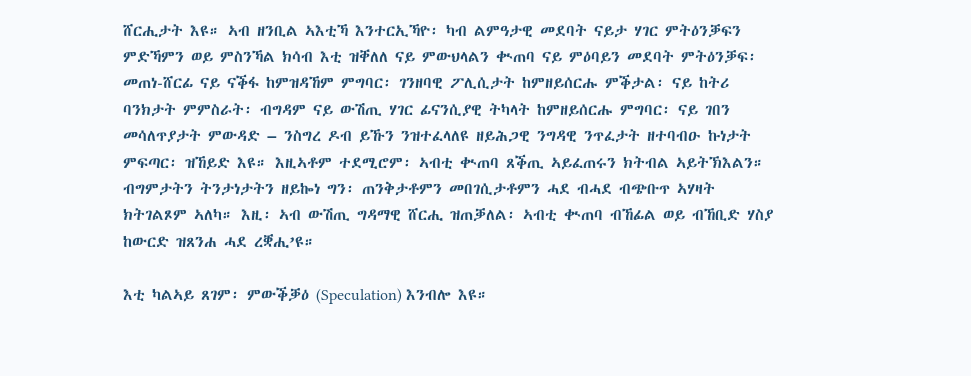ሸርሒታት እዩ። ኣብ ዘንቢል ኣእቲኻ እንተርኢኻዮ፡ ካብ ልምዓታዊ መደባት ናይታ ሃገር ምትዕንቓፍን ምድኻምን ወይ ምስንኻል ክሳብ እቲ ዝቐለለ ናይ ምውህላልን ቊጠባ ናይ ምዕባይን መደባት ምትዕንቓፍ፡ መጠነ-ሸርፊ ናይ ናቕፋ ከምዝዳኸም ምግባር፡ ገንዘባዊ ፖሊሲታት ከምዘይሰርሑ ምቕታል፡ ናይ ከትሪ ባንክታት ምምስራት፡ ብግዳም ናይ ውሽጢ ሃገር ፊናንሲያዊ ትካላት ከምዘይሰርሑ ምግባር፡ ናይ ገበን መሳለጥያታት ምውዳድ – ንስግረ ዶብ ይኹን ንዝተፈላለዩ ዘይሕጋዊ ንግዳዊ ንጥፈታት ዘተባብዑ ኩነታት ምፍጣር፡ ዝኸይድ እዩ። እዚኣቶም ተደሚሮም፡ ኣብቲ ቊጠባ ጸቕጢ ኣይፈጠሩን ክትብል ኣይትኽእልን። ብግምታትን ትንታነታትን ዘይኰነ ግን፡ ጠንቅታቶምን መበገሲታቶምን ሓደ ብሓደ ብጭቡጥ ኣሃዛት ክትገልጾም ኣለካ። እዚ፡ ኣብ ውሽጢ ግዳማዊ ሸርሒ ዝጠቓለል፡ ኣብቲ ቊጠባ ብኸፊል ወይ ብኸቢድ ሃስያ ከውርድ ዝጸንሐ ሓደ ረቛሒ’ዩ።

እቲ ካልኣይ ጸገም፡ ምውቕቓዕ (Speculation) እንብሎ እዩ።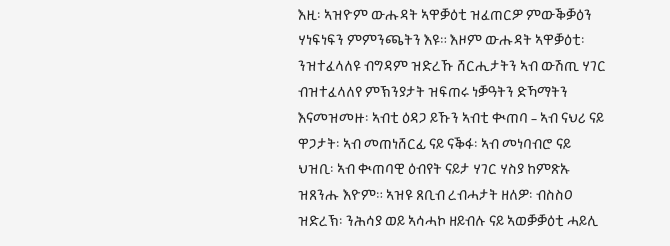እዚ፡ ኣዝዮም ውሑዳት ኣዋቓዕቲ ዝፈጠርዎ ምውቕቓዕን ሃነፍነፍን ምምንጫትን እዩ። እዞም ውሑዳት ኣዋቓዕቲ፡ ንዝተፈላለዩ ብግዳም ዝድረኹ ሸርሒታትን ኣብ ውሽጢ ሃገር ብዝተፈላለየ ምኽንያታት ዝፍጠሩ ነቓዓትን ድኻማትን እናመዝመዙ፡ ኣብቲ ዕዳጋ ይኹን ኣብቲ ቊጠባ – ኣብ ናህሪ ናይ ዋጋታት፡ ኣብ መጠነሸርፊ ናይ ናቕፋ፡ ኣብ መነባብሮ ናይ ህዝቢ፡ ኣብ ቊጠባዊ ዕብየት ናይታ ሃገር ሃስያ ከምጽኡ ዝጸንሑ እዮም። ኣዝዩ ጸቢብ ረብሓታት ዘለዎ፡ ብስስዐ ዝድረኽ፡ ንሕሳያ ወይ ኣሳሓኮ ዘይብሉ ናይ ኣወቓቓዕቲ ሓይሊ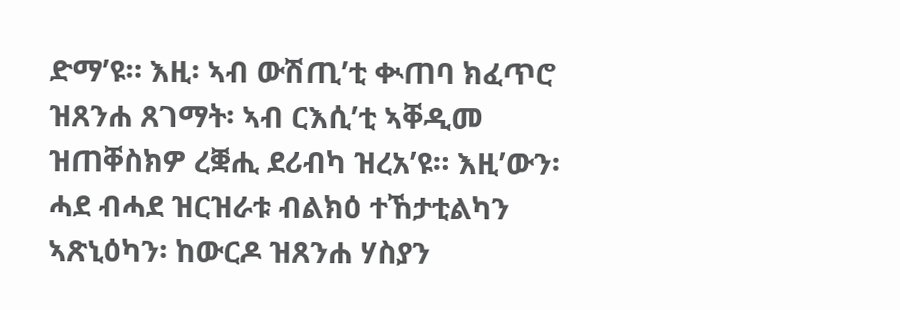ድማ’ዩ። እዚ፡ ኣብ ውሽጢ’ቲ ቊጠባ ክፈጥሮ ዝጸንሐ ጸገማት፡ ኣብ ርእሲ’ቲ ኣቐዲመ ዝጠቐስክዎ ረቛሒ ደሪብካ ዝረአ’ዩ። እዚ’ውን፡ ሓደ ብሓደ ዝርዝራቱ ብልክዕ ተኸታቲልካን ኣጽኒዕካን፡ ከውርዶ ዝጸንሐ ሃስያን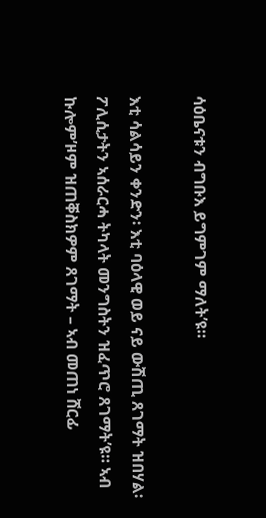ሳዕቤናቱን ብግቡእ ይግምገም ማለት’ዩ።

እቲ ሳልሳይን ቀንድን፡ እቲ ባዕላዊ ወይ ናይ ውሽጢ ጸገማት ዝበሃል፡ ፖሊሲታትን ኣሰራርሓ ትካላት መንግስትን ዝፈጥሮ ጸገማት’ዩ። ኣብ ኩሎም’ዞም ዝጠቐስክዎም ጸገማት – ኣብ መጠነ ሸርፊ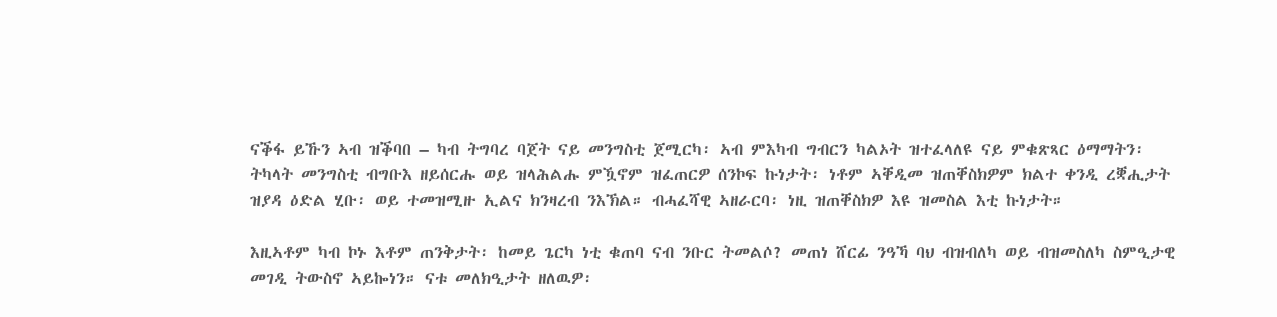ናቕፋ ይኹን ኣብ ዝቕባበ – ካብ ትግባረ ባጀት ናይ መንግስቲ ጀሚርካ፡ ኣብ ምእካብ ግብርን ካልኦት ዝተፈላለዩ ናይ ምቁጽጻር ዕማማትን፡ ትካላት መንግስቲ ብግቡእ ዘይሰርሑ ወይ ዝላሕልሑ ምዃኖም ዝፈጠርዎ ሰንኮፍ ኩነታት፡ ነቶም ኣቐዲመ ዝጠቐስክዎም ክልተ ቀንዲ ረቛሒታት ዝያዳ ዕድል ሂቡ፡ ወይ ተመዝሚዙ ኢልና ክንዛረብ ንእኽል። ብሓፈሻዊ ኣዘራርባ፡ ነዚ ዝጠቐስክዎ እዩ ዝመስል እቲ ኩነታት።

እዚኣቶም ካብ ኮኑ እቶም ጠንቅታት፡ ከመይ ጌርካ ነቲ ቁጠባ ናብ ንቡር ትመልሶ? መጠነ ሸርፊ ንዓኻ ባህ ብዝብለካ ወይ ብዝመስለካ ስምዒታዊ መገዲ ትውስኖ ኣይኰነን። ናቱ መለክዒታት ዘለዉዎ፡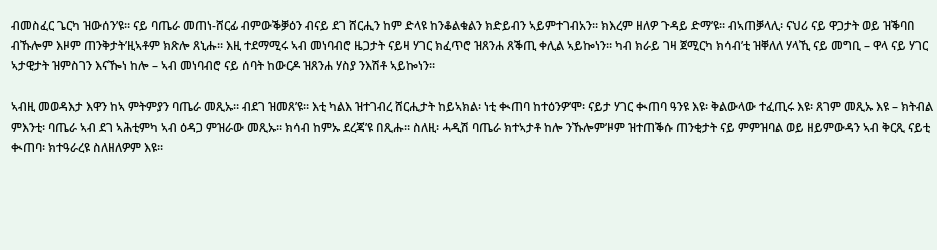ብመስፈር ጌርካ ዝውሰን’ዩ። ናይ ባጤራ መጠነ-ሸርፊ ብምውቕቓዕን ብናይ ደገ ሸርሒን ከም ድላዩ ከንቆልቁልን ክድይብን ኣይምተገብአን። ክእረም ዘለዎ ጉዳይ ድማ’ዩ። ብኣጠቓላሊ፡ ናህሪ ናይ ዋጋታት ወይ ዝቕባበ ብኹሎም እዞም ጠንቅታት’ዚኣቶም ክጽሎ ጸኒሑ። እዚ ተደማሚሩ ኣብ መነባብሮ ዜጋታት ናይዛ ሃገር ክፈጥሮ ዝጸንሐ ጸቕጢ ቀሊል ኣይኰነን። ካብ ክራይ ገዛ ጀሚርካ ክሳብ’ቲ ዝቐለለ ሃላኺ ናይ መግቢ – ዋላ ናይ ሃገር ኣታዊታት ዝምስገን እናዀነ ከሎ – ኣብ መነባብሮ ናይ ሰባት ከውርዶ ዝጸንሐ ሃስያ ንእሽቶ ኣይኰነን።

ኣብዚ መወዳእታ እዋን ከኣ ምትምያን ባጤራ መጺኡ። ብደገ ዝመጸ’ዩ። እቲ ካልእ ዝተገብረ ሸርሒታት ከይኣክል፡ ነቲ ቊጠባ ከተዕንዎ’ሞ፡ ናይታ ሃገር ቊጠባ ዓንዩ እዩ፡ ቅልውላው ተፈጢሩ እዩ፡ ጸገም መጺኡ እዩ – ክትብል ምእንቲ፡ ባጤራ ኣብ ደገ ኣሕቲምካ ኣብ ዕዳጋ ምዝራው መጺኡ። ክሳብ ከምኡ ደረጃ’ዩ በጺሑ። ስለዚ፡ ሓዲሽ ባጤራ ክተኣታቶ ከሎ ንኹሎም’ዞም ዝተጠቕሱ ጠንቂታት ናይ ምምዝባል ወይ ዘይምውዳን ኣብ ቅርጺ ናይቲ ቊጠባ፡ ክተዓራረዩ ስለዘለዎም እዩ።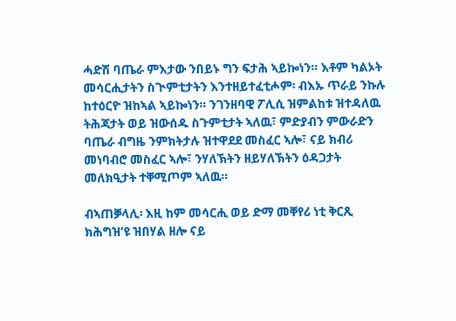ሓድሽ ባጤራ ምእታው ንበይኑ ግን ፍታሕ ኣይኰነን። እቶም ካልኦት መሳርሒታትን ስጒምቲታትን እንተዘይተፈቲሖም፡ ብእኡ ጥራይ ንኩሉ ከተዕርዮ ዝከኣል ኣይኰነን። ንገንዘባዊ ፖሊሲ ዝምልከቱ ዝተዳለዉ ትሕጃታት ወይ ዝውሰዱ ስጉምቲታት ኣለዉ፣ ምድያብን ምውራድን ባጤራ ብግዜ ንምክትታሉ ዝተዋደደ መስፈር ኣሎ፣ ናይ ክብሪ መነባብሮ መስፈር ኣሎ፣ ንሃለኽትን ዘይሃለኽትን ዕዳጋታት መለክዒታት ተቐሚጦም ኣለዉ።

ብኣጠቓላሊ፡ እዚ ከም መሳርሒ ወይ ድማ መቐየሪ ነቲ ቅርጺ ክሕግዝ’ዩ ዝበሃል ዘሎ ናይ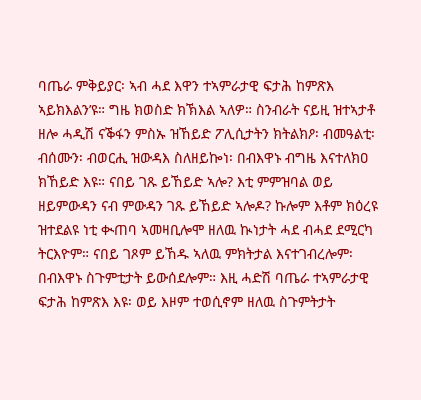ባጤራ ምቅይያር፡ ኣብ ሓደ እዋን ተኣምራታዊ ፍታሕ ከምጽእ ኣይክእልን’ዩ። ግዜ ክወስድ ክኽእል ኣለዎ። ስንብራት ናይዚ ዝተኣታቶ ዘሎ ሓዲሽ ናቕፋን ምስኡ ዝኸይድ ፖሊሲታትን ክትልክዖ፡ ብመዓልቲ፡ ብሰሙን፡ ብወርሒ ዝውዳእ ስለዘይኰነ፡ በብእዋኑ ብግዜ እናተለክዐ ክኸይድ እዩ። ናበይ ገጹ ይኸይድ ኣሎ? እቲ ምምዝባል ወይ ዘይምውዳን ናብ ምውዳን ገጹ ይኸይድ ኣሎዶ? ኩሎም እቶም ክዕረዩ ዝተደልዩ ነቲ ቊጠባ ኣመዛቢሎሞ ዘለዉ ኲነታት ሓደ ብሓደ ደሚርካ ትርእዮም። ናበይ ገጾም ይኸዱ ኣለዉ ምክትታል እናተገብረሎም፡ በብእዋኑ ስጉምቲታት ይውሰደሎም። እዚ ሓድሽ ባጤራ ተኣምራታዊ ፍታሕ ከምጽእ እዩ፡ ወይ እዞም ተወሲኖም ዘለዉ ስጉምትታት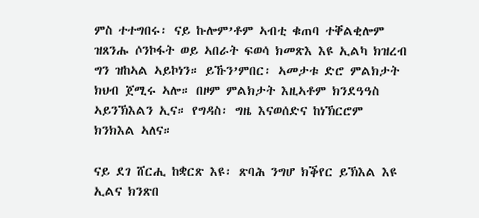ምስ ተተግበሩ፡ ናይ ኩሎም’ቶም ኣብቲ ቁጠባ ተቐልቂሎም ዝጸንሑ ሶንኮፋት ወይ ኣበራት ፍወሳ ክመጽእ እዩ ኢልካ ክዝረብ ግን ዝከኣል ኣይኮነን። ይኹን’ምበር፡ ኣመታቱ ድሮ ምልክታት ክህብ ጀሚሩ ኣሎ። በዞም ምልክታት እዚኣቶም ክንደዓዓስ ኣይንኽእልን ኢና። የግዳስ፡ ግዜ እናወሰድና ከነኽርሮም ክንክእል ኣለና።

ናይ ደገ ሸርሒ ከቋርጽ እዩ፡ ጽባሕ ንግሆ ክቕየር ይኽእል እዩ ኢልና ክንጽበ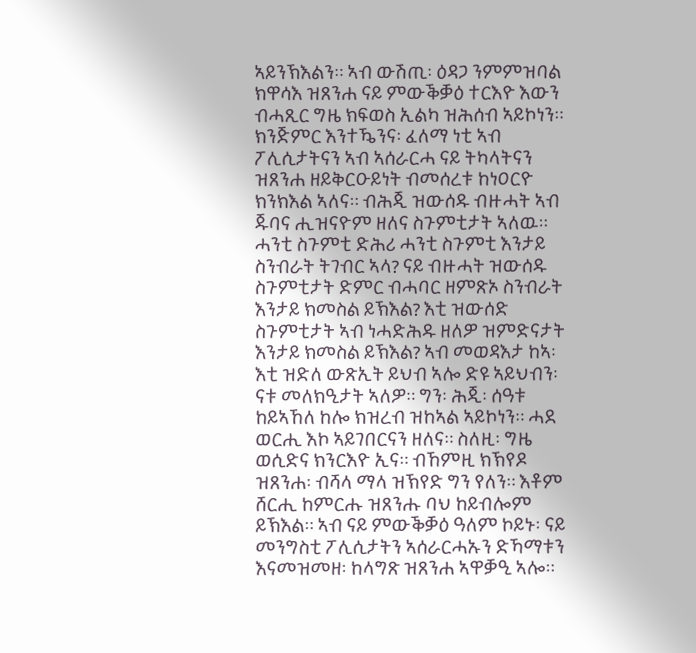ኣይንኽእልን። ኣብ ውሽጢ፡ ዕዳጋ ንምምዝባል ክዋሳእ ዝጸንሐ ናይ ምውቕቓዕ ተርእዮ እውን ብሓጺር ግዜ ክፍወስ ኢልካ ዝሕሰብ ኣይኮነን። ክንጅምር እንተዄንና፡ ፈለማ ነቲ ኣብ ፖሊሲታትናን ኣብ ኣሰራርሓ ናይ ትካላትናን ዝጸንሐ ዘይቅርዑይነት ብመሰረቱ ከነዐርዮ ክንክእል ኣለና። ብሕጂ ዝውሰዱ ብዙሓት ኣብ ጁባና ሒዝናዮም ዘለና ስጉምቲታት ኣለዉ። ሓንቲ ስጉምቲ ድሕሪ ሓንቲ ስጉምቲ እንታይ ስንብራት ትገብር ኣላ? ናይ ብዙሓት ዝውሰዱ ስጉምቲታት ድምር ብሓባር ዘምጽኦ ስንብራት እንታይ ክመስል ይኽእል? እቲ ዝውሰድ ስጉምቲታት ኣብ ነሓድሕዱ ዘለዎ ዝምድናታት እንታይ ክመስል ይኽእል? ኣብ መወዳእታ ከኣ፡ እቲ ዝድለ ውጽኢት ይህብ ኣሎ ድዩ ኣይህብን፡ ናቱ መለክዒታት ኣለዎ። ግን፡ ሕጂ፡ ሰዓቱ ከይኣኸለ ከሎ ክዝረብ ዝከኣል ኣይኮነን። ሓደ ወርሒ እኮ ኣይገበርናን ዘለና። ስለዚ፡ ግዜ ወሲድና ክንርእዮ ኢና። ብኸምዚ ክኽየዶ ዝጸንሐ፡ ብሻላ ማላ ዝኽየድ ግን የለን። እቶም ሸርሒ ከምርሑ ዝጸንሑ ባህ ከይብሎም ይኽእል። ኣብ ናይ ምውቕቓዕ ዓለም ኮይኑ፡ ናይ መንግስቲ ፖሊሲታትን ኣሰራርሓኡን ድኻማቱን እናመዝመዘ፡ ከላግጽ ዝጸንሐ ኣዋቓዒ ኣሎ።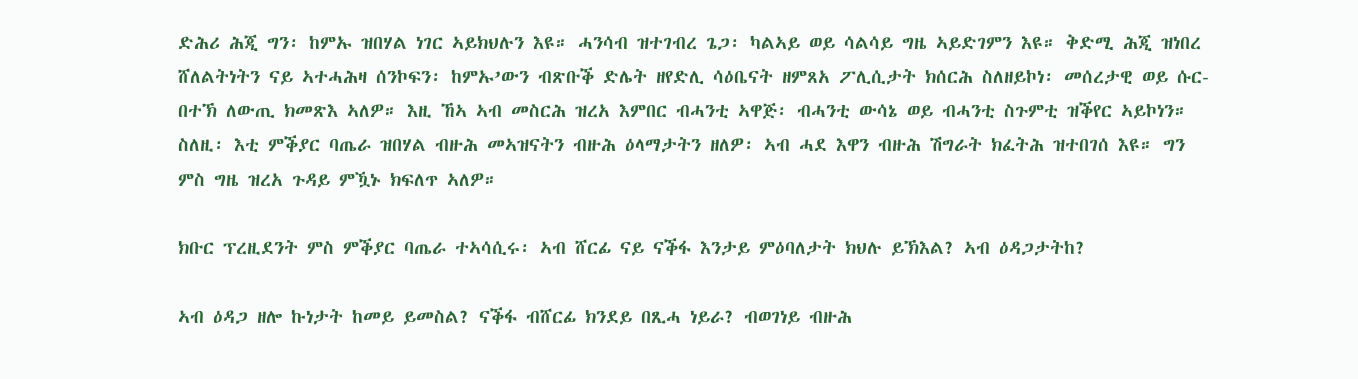ድሕሪ ሕጂ ግን፡ ከምኡ ዝበሃል ነገር ኣይክህሉን እዩ። ሓንሳብ ዝተገብረ ጌጋ፡ ካልኣይ ወይ ሳልሳይ ግዜ ኣይድገምን እዩ። ቅድሚ ሕጂ ዝነበረ ሸለልትነትን ናይ ኣተሓሕዛ ሰንኮፍን፡ ከምኡ’ውን ብጽቡቕ ድሌት ዘየድሊ ሳዕቤናት ዘምጸአ ፖሊሲታት ክሰርሕ ስለዘይኮነ፡ መሰረታዊ ወይ ሱር-በተኽ ለውጢ ክመጽእ ኣለዎ። እዚ ኸኣ ኣብ መስርሕ ዝረአ እምበር ብሓንቲ ኣዋጅ፡ ብሓንቲ ውሳኔ ወይ ብሓንቲ ስጉምቲ ዝቕየር ኣይኮነን። ስለዚ፡ እቲ ምቕያር ባጤራ ዝበሃል ብዙሕ መኣዝናትን ብዙሕ ዕላማታትን ዘለዎ፡ ኣብ ሓደ እዋን ብዙሕ ሽግራት ክፈትሕ ዝተበገሰ እዩ። ግን ምስ ግዜ ዝረአ ጉዳይ ምዃኑ ክፍለጥ ኣለዎ።

ክቡር ፕረዚደንት ምስ ምቕያር ባጤራ ተኣሳሲሩ፡ ኣብ ሸርፊ ናይ ናቕፋ እንታይ ምዕባለታት ክህሉ ይኽእል? ኣብ ዕዳጋታትከ?

ኣብ ዕዳጋ ዘሎ ኩነታት ከመይ ይመስል? ናቕፋ ብሸርፊ ክንደይ በጺሓ ነይራ? ብወገነይ ብዙሕ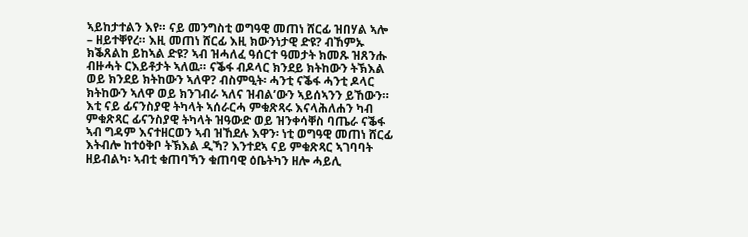ኣይከታተልን እየ። ናይ መንግስቲ ወግዓዊ መጠነ ሸርፊ ዝበሃል ኣሎ – ዘይተቐየረ። እዚ መጠነ ሸርፊ እዚ ክውንነታዊ ድዩ? ብኸምኡ ክቕጸልከ ይከኣል ድዩ? ኣብ ዝሓለፈ ዓሰርተ ዓመታት ክመጹ ዝጸንሑ ብዙሓት ርእይቶታት ኣለዉ። ናቕፋ ብዶላር ክንደይ ክትከውን ትኽእል ወይ ክንደይ ክትከውን ኣለዋ? ብስምዒት፡ ሓንቲ ናቕፋ ሓንቲ ዶላር ክትከውን ኣለዋ ወይ ክንገብራ ኣለና ዝብል’ውን ኣይሰኣንን ይኸውን። እቲ ናይ ፊናንስያዊ ትካላት ኣሰራርሓ ምቁጽጻሩ እናላሕለሐን ካብ ምቁጽጻር ፊናንስያዊ ትካላት ዝዓውድ ወይ ዝንቀሳቐስ ባጤራ ናቕፋ ኣብ ግዳም እናተዘርወን ኣብ ዝኸደሉ እዋን፡ ነቲ ወግዓዊ መጠነ ሸርፊ እትብሎ ከተዕቅቦ ትኽእል ዲኻ? እንተደኣ ናይ ምቁጽጻር ኣገባባት ዘይብልካ፡ ኣብቲ ቁጠባኻን ቁጠባዊ ዕቤትካን ዘሎ ሓይሊ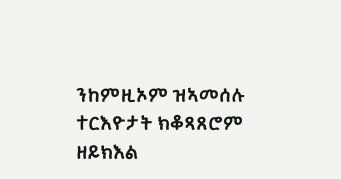ንከምዚኦም ዝኣመሰሉ ተርእዮታት ክቆጻጸሮም ዘይክእል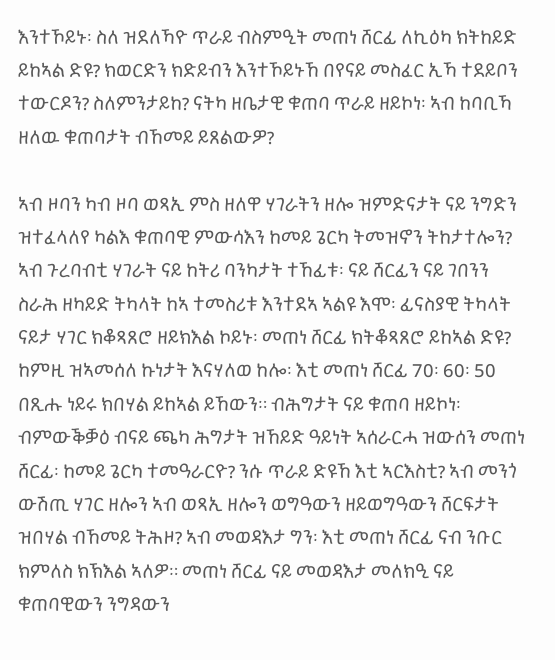እንተኾይኑ፡ ስለ ዝደለኻዮ ጥራይ ብስምዒት መጠነ ሸርፊ ለኪዕካ ክትከይድ ይከኣል ድዩ? ክወርድን ክድይብን እንተኾይኑኸ በየናይ መስፈር ኢኻ ተደይቦን ተውርዶን? ስለምንታይከ? ናትካ ዘቤታዊ ቁጠባ ጥራይ ዘይኮነ፡ ኣብ ከባቢኻ ዘለዉ ቁጠባታት ብኸመይ ይጸልውዎ?

ኣብ ዞባን ካብ ዞባ ወጻኢ ምስ ዘለዋ ሃገራትን ዘሎ ዝምድናታት ናይ ንግድን ዝተፈላለየ ካልእ ቁጠባዊ ምውሳእን ከመይ ጌርካ ትመዝኖን ትከታተሎን? ኣብ ጉረባብቲ ሃገራት ናይ ከትሪ ባንካታት ተኸፊቱ፡ ናይ ሸርፊን ናይ ገበንን ስራሕ ዘካይድ ትካላት ከኣ ተመስሪቱ እንተደኣ ኣልዩ እሞ፡ ፊናስያዊ ትካላት ናይታ ሃገር ክቆጻጸሮ ዘይክእል ኮይኑ፡ መጠነ ሸርፊ ክትቆጻጸሮ ይከኣል ድዩ? ከምዚ ዝኣመሰለ ኩነታት እናሃለወ ከሎ፡ እቲ መጠነ ሸርፊ 70፡ 60፡ 50 በጺሑ ነይሩ ክበሃል ይከኣል ይኸውን። ብሕግታት ናይ ቁጠባ ዘይኮነ፡ ብምውቕቓዕ ብናይ ጫካ ሕግታት ዝኸይድ ዓይነት ኣሰራርሓ ዝውሰን መጠነ ሸርፊ፡ ከመይ ጌርካ ተመዓራርዮ? ንሱ ጥራይ ድዩኸ እቲ ኣርእስቲ? ኣብ መንጎ ውሽጢ ሃገር ዘሎን ኣብ ወጻኢ ዘሎን ወግዓውን ዘይወግዓውን ሸርፍታት ዝበሃል ብኸመይ ትሕዞ? ኣብ መወዳእታ ግን፡ እቲ መጠነ ሸርፊ ናብ ንቡር ክምለስ ክኽእል ኣለዎ። መጠነ ሸርፊ ናይ መወዳእታ መለክዒ ናይ ቁጠባዊውን ንግዳውን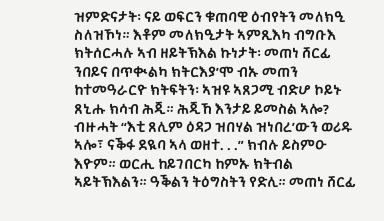ዝምድናታት፡ ናይ ወፍርን ቁጠባዊ ዕብየትን መለክዒ ስለዝኾነ። እቶም መለክዒታት ኣምጺእካ ብግቡእ ክትሰርሓሉ ኣብ ዘይትኽእል ኩነታት፡ መጠነ ሸርፊ ንበይና በጥቊልካ ክትርእያ’ሞ ብኡ መጠን ከተመዓራርዮ ክትፍትን፡ ኣዝዩ ኣጸጋሚ ብድሆ ኮይኑ ጸኒሑ ክሳብ ሕጂ። ሕጂኸ እንታይ ይመስል ኣሎ? ብዙሓት “እቲ ጸሊም ዕዳጋ ዝበሃል ዝነበረ’ውን ወሪዱ ኣሎ፣ ናቕፋ ደዪባ ኣላ ወዘተ. . .” ክብሉ ይስምዑ እዮም። ወርሒ ከይገበርካ ከምኡ ክትብል ኣይትኽእልን። ዓቕልን ትዕግስትን የድሊ። መጠነ ሸርፊ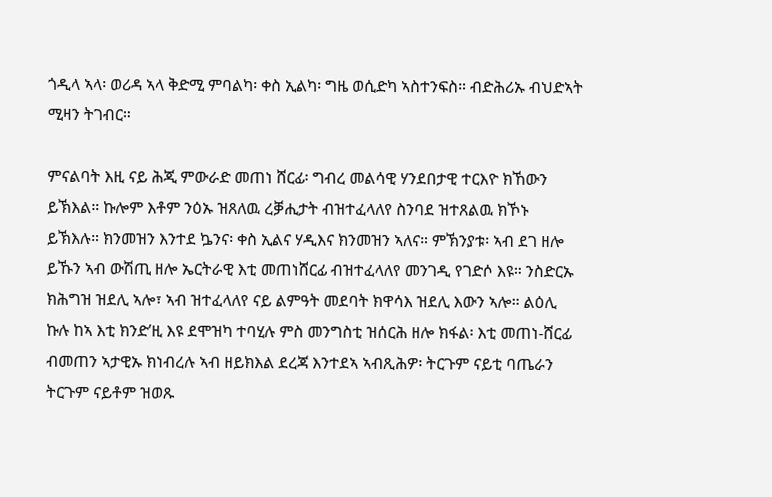ጎዲላ ኣላ፡ ወሪዳ ኣላ ቅድሚ ምባልካ፡ ቀስ ኢልካ፡ ግዜ ወሲድካ ኣስተንፍስ። ብድሕሪኡ ብህድኣት ሚዛን ትገብር።

ምናልባት እዚ ናይ ሕጂ ምውራድ መጠነ ሸርፊ፡ ግብረ መልሳዊ ሃንደበታዊ ተርእዮ ክኸውን ይኽእል። ኩሎም እቶም ንዕኡ ዝጸለዉ ረቓሒታት ብዝተፈላለየ ስንባደ ዝተጸልዉ ክኾኑ ይኽእሉ። ክንመዝን እንተደ ኴንና፡ ቀስ ኢልና ሃዲእና ክንመዝን ኣለና። ምኽንያቱ፡ ኣብ ደገ ዘሎ ይኹን ኣብ ውሽጢ ዘሎ ኤርትራዊ እቲ መጠነሸርፊ ብዝተፈላለየ መንገዲ የገድሶ እዩ። ንስድርኡ ክሕግዝ ዝደሊ ኣሎ፣ ኣብ ዝተፈላለየ ናይ ልምዓት መደባት ክዋሳእ ዝደሊ እውን ኣሎ። ልዕሊ ኩሉ ከኣ እቲ ክንድ’ዚ እዩ ደሞዝካ ተባሂሉ ምስ መንግስቲ ዝሰርሕ ዘሎ ክፋል፡ እቲ መጠነ-ሸርፊ ብመጠን ኣታዊኡ ክነብረሉ ኣብ ዘይክእል ደረጃ እንተደኣ ኣብጺሕዎ፡ ትርጉም ናይቲ ባጤራን ትርጉም ናይቶም ዝወጹ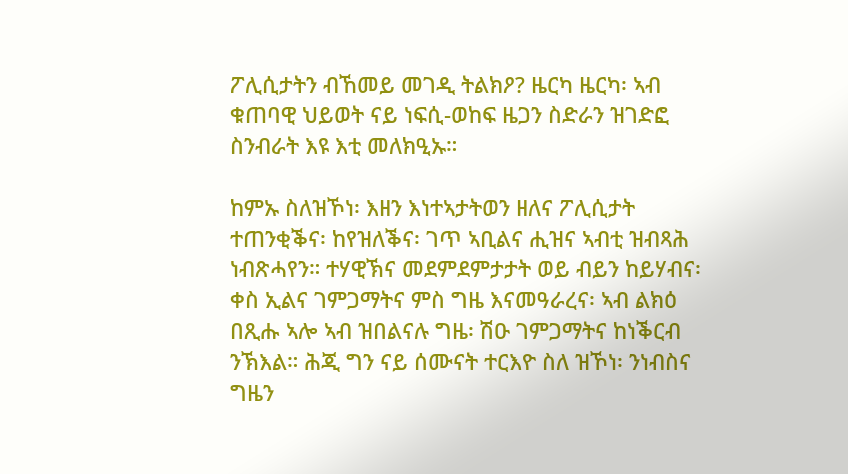ፖሊሲታትን ብኸመይ መገዲ ትልክዖ? ዜርካ ዜርካ፡ ኣብ ቁጠባዊ ህይወት ናይ ነፍሲ-ወከፍ ዜጋን ስድራን ዝገድፎ ስንብራት እዩ እቲ መለክዒኡ።

ከምኡ ስለዝኾነ፡ እዘን እነተኣታትወን ዘለና ፖሊሲታት ተጠንቂቕና፡ ከየዝለቕና፡ ገጥ ኣቢልና ሒዝና ኣብቲ ዝብጻሕ ነብጽሓየን። ተሃዊኽና መደምደምታታት ወይ ብይን ከይሃብና፡ ቀስ ኢልና ገምጋማትና ምስ ግዜ እናመዓራረና፡ ኣብ ልክዕ በጺሑ ኣሎ ኣብ ዝበልናሉ ግዜ፡ ሽዑ ገምጋማትና ከነቕርብ ንኽእል። ሕጂ ግን ናይ ሰሙናት ተርእዮ ስለ ዝኾነ፡ ንነብስና ግዜን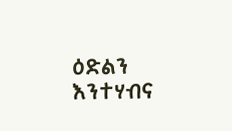ዕድልን እንተሃብና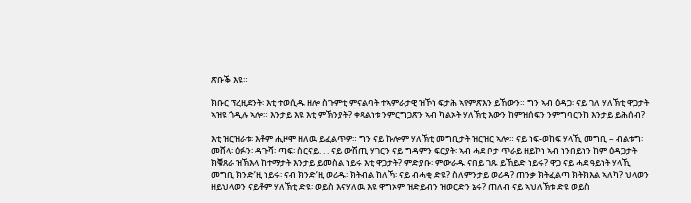ጽቡቕ እዩ።

ክቡር ፕረዚደንት፡ እቲ ተወሲዱ ዘሎ ስጉምቲ ምናልባት ተኣምራታዊ ዝኾነ ፍታሕ ኣየምጽእን ይኸውን። ግን ኣብ ዕዳጋ፡ ናይ ገለ ሃለኽቲ ዋጋታት ኣዝዩ ጎዲሉ ኣሎ። እንታይ እዩ እቲ ምኽንያት? ቀጻልነቱ ንምርግጋጽን ኣብ ካልኦት ሃለኽቲ እውን ከምዝሰፍን ንምግባርንከ እንታይ ይሕሰብ?

እቲ ዝርዝራቱ፡ እቶም ሒዞሞ ዘለዉ ይፈልጥዎ። ግን ናይ ኩሎም ሃለኽቲ መግቢታት ዝርዝር ኣሎ። ናይ ነፍ-ወከፍ ሃላኺ መግቢ – ብልቱግ፡ መሸላ፡ ዕፉን፡ ዳጉሻ፡ ጣፍ፡ ስርናይ. . . ናይ ውሽጢ ሃገርን ናይ ግዳምን ፍርያት፡ ኣብ ሓደ ቦታ ጥራይ ዘይኮነ ኣብ ነንበይነን ከም ዕዳጋታት ክቑጸራ ዝኽእላ ከተማታት እንታይ ይመስል ነይሩ እቲ ዋጋታት? ምድያቡ፡ ምውራዱ ናበይ ገጹ ይኸይድ ነይሩ? ዋጋ ናይ ሓደ ዓይነት ሃላኺ መግቢ ክንድ’ዚ ነይሩ፡ ናብ ክንድ’ዚ ወሪዱ፡ ክትብል ከለኻ፡ ናይ ብሓቂ ድዩ? ስለምንታይ ወሪዳ? ጠንቃ ክትፈልጣ ክትክእል ኣለካ? ህላወን ዘይህላወን ናይቶም ሃለኽቲ ድዩ፡ ወይስ እናሃለዉ እዩ ዋግኦም ዝድይብን ዝወርድን ኔሩ? ጠለብ ናይ ኣህለኽቱ ድዩ ወይስ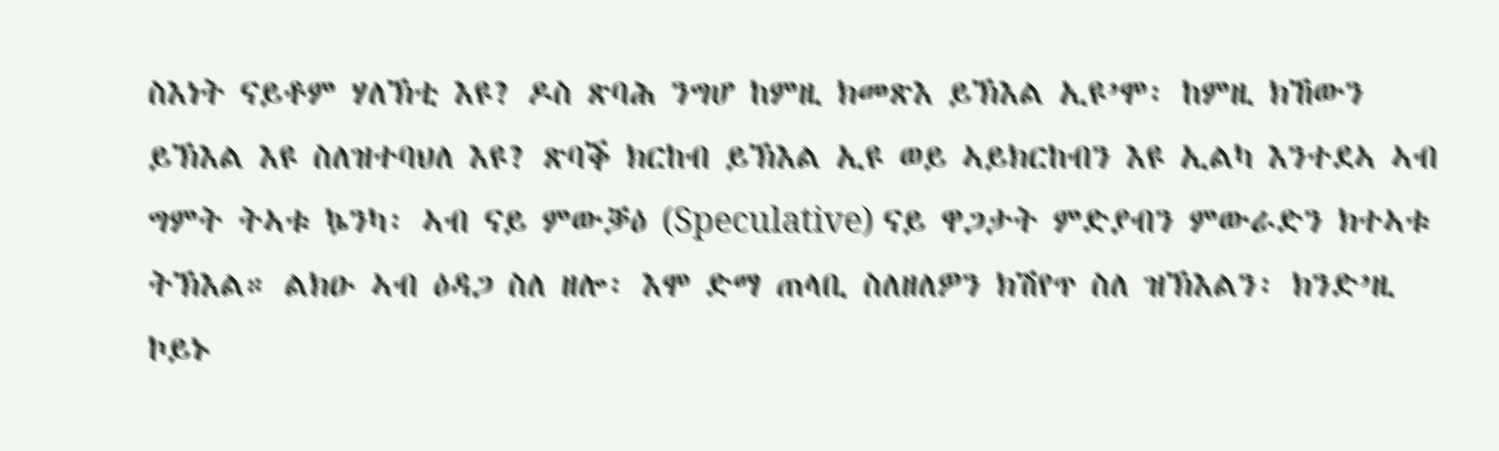ስእነት ናይቶም ሃለኽቲ እዩ? ዶስ ጽባሕ ንግሆ ከምዚ ክመጽእ ይኽእል ኢዩ’ሞ፡ ከምዚ ክኸውን ይኽእል እዩ ስለዝተባህለ እዩ? ጽባቕ ክርከብ ይኽእል ኢዩ ወይ ኣይክርከብን እዩ ኢልካ እንተደኣ ኣብ ግምት ትኣቱ ኴንካ፡ ኣብ ናይ ምውቓዕ (Speculative) ናይ ዋጋታት ምድያብን ምውራድን ክተኣቱ ትኽእል። ልክዑ ኣብ ዕዳጋ ስለ ዘሎ፡ እሞ ድማ ጠላቢ ስለዘለዎን ክሽየጥ ስለ ዝኽእልን፡ ክንድ’ዚ ኮይኑ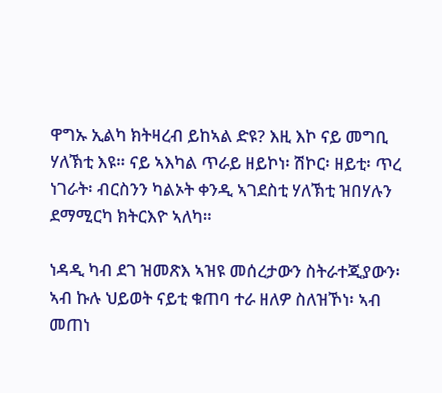ዋግኡ ኢልካ ክትዛረብ ይከኣል ድዩ? እዚ እኮ ናይ መግቢ ሃለኽቲ እዩ። ናይ ኣእካል ጥራይ ዘይኮነ፡ ሽኮር፡ ዘይቲ፡ ጥረ ነገራት፡ ብርስንን ካልኦት ቀንዲ ኣገደስቲ ሃለኽቲ ዝበሃሉን ደማሚርካ ክትርእዮ ኣለካ።

ነዳዲ ካብ ደገ ዝመጽእ ኣዝዩ መሰረታውን ስትራተጂያውን፡ ኣብ ኩሉ ህይወት ናይቲ ቁጠባ ተራ ዘለዎ ስለዝኾነ፡ ኣብ መጠነ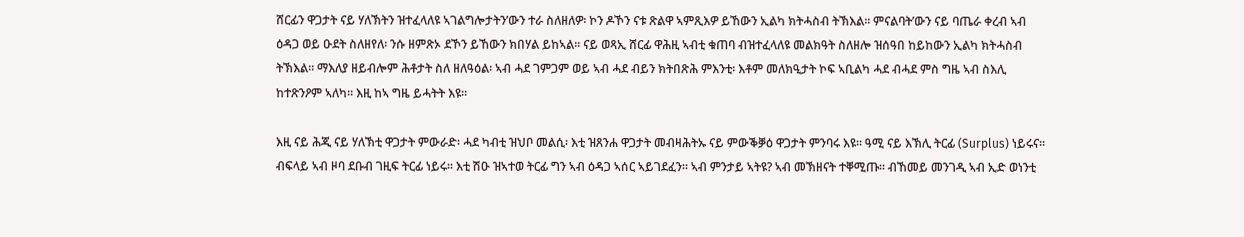ሸርፊን ዋጋታት ናይ ሃለኽትን ዝተፈላለዩ ኣገልግሎታትን’ውን ተራ ስለዘለዎ፡ ኮን ዶኾን ናቱ ጽልዋ ኣምጺእዎ ይኸውን ኢልካ ክትሓስብ ትኽእል። ምናልባት’ውን ናይ ባጤራ ቀረብ ኣብ ዕዳጋ ወይ ዑደት ስለዘየለ፡ ንሱ ዘምጽኦ ደኾን ይኸውን ክበሃል ይከኣል። ናይ ወጻኢ ሸርፊ ዋሕዚ ኣብቲ ቁጠባ ብዝተፈላለዩ መልክዓት ስለዘሎ ዝሰዓበ ከይከውን ኢልካ ክትሓስብ ትኽእል። ማእለያ ዘይብሎም ሕቶታት ስለ ዘለዓዕል፡ ኣብ ሓደ ገምጋም ወይ ኣብ ሓደ ብይን ክትበጽሕ ምእንቲ፡ እቶም መለክዒታት ኮፍ ኣቢልካ ሓደ ብሓደ ምስ ግዜ ኣብ ስእሊ ከተጽንዖም ኣለካ። እዚ ከኣ ግዜ ይሓትት እዩ።

እዚ ናይ ሕጂ ናይ ሃለኽቲ ዋጋታት ምውራድ፡ ሓደ ካብቲ ዝህቦ መልሲ፡ እቲ ዝጸንሐ ዋጋታት መብዛሕትኡ ናይ ምውቕቓዕ ዋጋታት ምንባሩ እዩ። ዓሚ ናይ እኽሊ ትርፊ (Surplus) ነይሩና። ብፍላይ ኣብ ዞባ ደቡብ ገዚፍ ትርፊ ነይሩ። እቲ ሽዑ ዝኣተወ ትርፊ ግን ኣብ ዕዳጋ ኣሰር ኣይገደፈን። ኣብ ምንታይ ኣትዩ? ኣብ መኽዘናት ተቐሚጡ። ብኸመይ መንገዲ ኣብ ኢድ ወነንቲ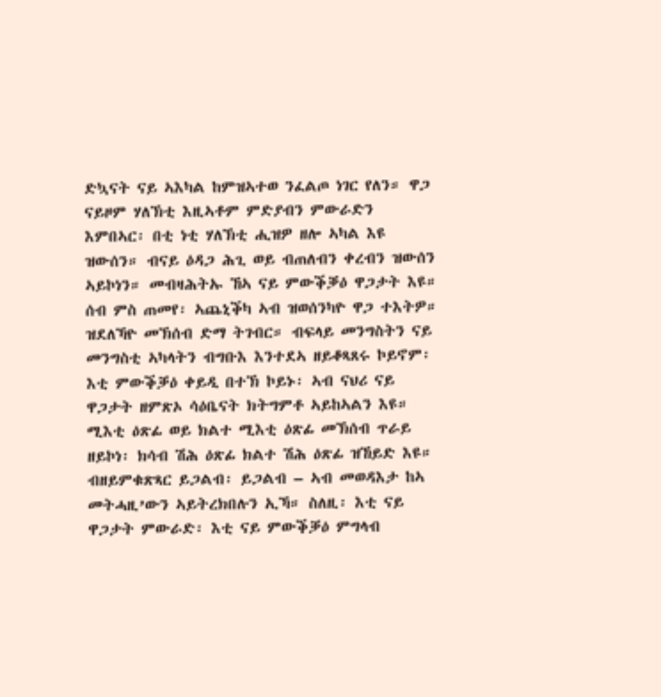ድኳናት ናይ ኣእካል ከምዝኣተወ ንፈልጦ ነገር የለን። ዋጋ ናይዞም ሃለኽቲ እዚኣቶም ምድያብን ምውራድን እምበኣር፡ በቲ ነቲ ሃለኽቲ ሒዝዎ ዘሎ ኣካል እዩ ዝውሰን። ብናይ ዕዳጋ ሕጊ ወይ ብጠለብን ቀረብን ዝውሰን ኣይኮነን። መብዛሕትኡ ኸኣ ናይ ምውቕቓዕ ዋጋታት እዩ። ሰብ ምስ ጠመየ፡ ኣጨኒቕካ ኣብ ዝወሰንካዮ ዋጋ ተእትዎ። ዝደለኻዮ መኽሰብ ድማ ትገብር። ብፍላይ መንግስትን ናይ መንግስቲ ኣካላትን ብግቡእ እንተደኣ ዘይቆጻጸሩ ኮይኖም፡ እቲ ምውቕቓዕ ቀይዲ በተኽ ኮይኑ፡ ኣብ ናህሪ ናይ ዋጋታት ዘምጽኦ ሳዕቤናት ክትግምቶ ኣይከኣልን እዩ። ሚእቲ ዕጽፊ ወይ ክልተ ሚእቲ ዕጽፊ መኽሰብ ጥራይ ዘይኮነ፡ ክሳብ ሽሕ ዕጽፊ ክልተ ሽሕ ዕጽፊ ዝኸይድ እዩ። ብዘይምቁጽጻር ይጋልብ፡ ይጋልብ – ኣብ መወዳእታ ከኣ መትሓዚ’ውን ኣይትረክበሉን ኢኻ። ስለዚ፡ እቲ ናይ ዋጋታት ምውራድ፡ እቲ ናይ ምውቕቓዕ ምግላብ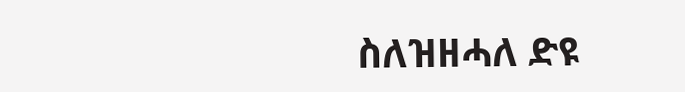ስለዝዘሓለ ድዩ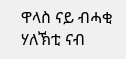ዋላስ ናይ ብሓቂ ሃለኽቲ ናብ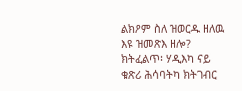ልክዖም ስለ ዝወርዱ ዘለዉ እዩ ዝመጽእ ዘሎ? ክትፈልጥ፡ ሃዲእካ ናይ ቁጽሪ ሕሳባትካ ክትገብር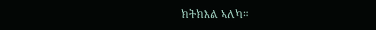ክትክእል ኣለካ።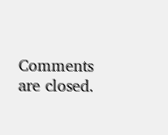Comments are closed.